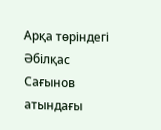Арқа төріндегі Әбілқас Сағынов атындағы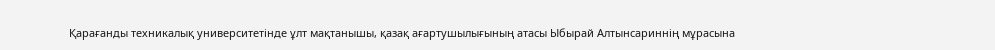Қарағанды техникалық университетінде ұлт мақтанышы, қазақ ағартушылығының атасы Ыбырай Алтынсариннің мұрасына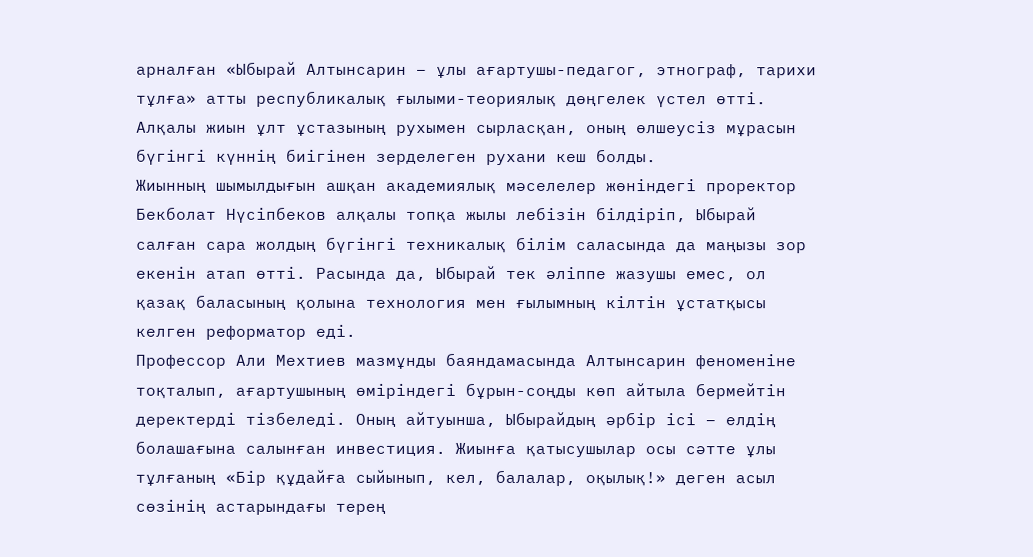арналған «Ыбырай Алтынсарин – ұлы ағартушы-педагог, этнограф, тарихи тұлға» атты республикалық ғылыми-теориялық дөңгелек үстел өтті. Алқалы жиын ұлт ұстазының рухымен сырласқан, оның өлшеусіз мұрасын бүгінгі күннің биігінен зерделеген рухани кеш болды.
Жиынның шымылдығын ашқан академиялық мәселелер жөніндегі проректор Бекболат Нүсіпбеков алқалы топқа жылы лебізін білдіріп, Ыбырай салған сара жолдың бүгінгі техникалық білім саласында да маңызы зор екенін атап өтті. Расында да, Ыбырай тек әліппе жазушы емес, ол қазақ баласының қолына технология мен ғылымның кілтін ұстатқысы келген реформатор еді.
Профессор Али Мехтиев мазмұнды баяндамасында Алтынсарин феноменіне тоқталып, ағартушының өміріндегі бұрын-соңды көп айтыла бермейтін деректерді тізбеледі. Оның айтуынша, Ыбырайдың әрбір ісі – елдің болашағына салынған инвестиция. Жиынға қатысушылар осы сәтте ұлы тұлғаның «Бір құдайға сыйынып, кел, балалар, оқылық!» деген асыл сөзінің астарындағы терең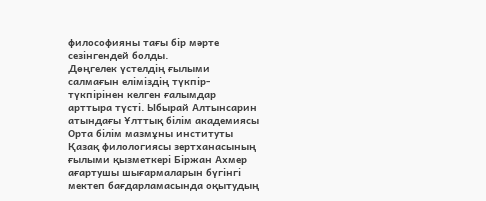философияны тағы бір мәрте сезінгендей болды.
Дөңгелек үстелдің ғылыми салмағын еліміздің түкпір-түкпірінен келген ғалымдар арттыра түсті. Ыбырай Алтынсарин атындағы Ұлттық білім академиясы Орта білім мазмұны институты Қазақ филологиясы зертханасының ғылыми қызметкері Біржан Ахмер ағартушы шығармаларын бүгінгі мектеп бағдарламасында оқытудың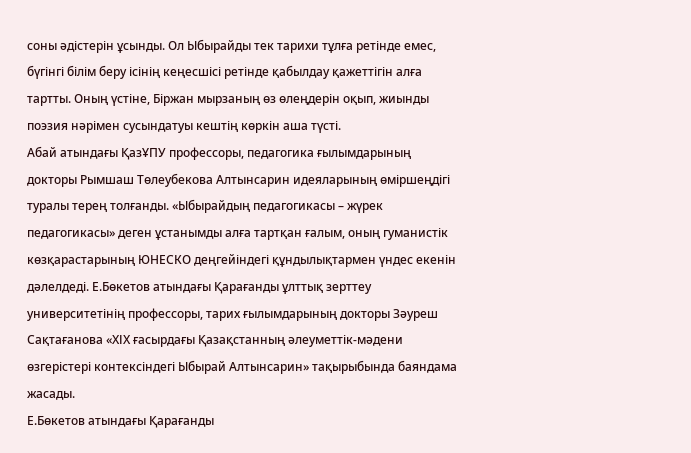соны әдістерін ұсынды. Ол Ыбырайды тек тарихи тұлға ретінде емес, бүгінгі білім беру ісінің кеңесшісі ретінде қабылдау қажеттігін алға тартты. Оның үстіне, Біржан мырзаның өз өлеңдерін оқып, жиынды поэзия нәрімен сусындатуы кештің көркін аша түсті.
Абай атындағы ҚазҰПУ профессоры, педагогика ғылымдарының докторы Рымшаш Төлеубекова Алтынсарин идеяларының өміршеңдігі туралы терең толғанды. «Ыбырайдың педагогикасы – жүрек педагогикасы» деген ұстанымды алға тартқан ғалым, оның гуманистік көзқарастарының ЮНЕСКО деңгейіндегі құндылықтармен үндес екенін дәлелдеді. Е.Бөкетов атындағы Қарағанды ұлттық зерттеу университетінің профессоры, тарих ғылымдарының докторы Зәуреш Сақтағанова «ХІХ ғасырдағы Қазақстанның әлеуметтік-мәдени өзгерістері контексіндегі Ыбырай Алтынсарин» тақырыбында баяндама жасады.
Е.Бөкетов атындағы Қарағанды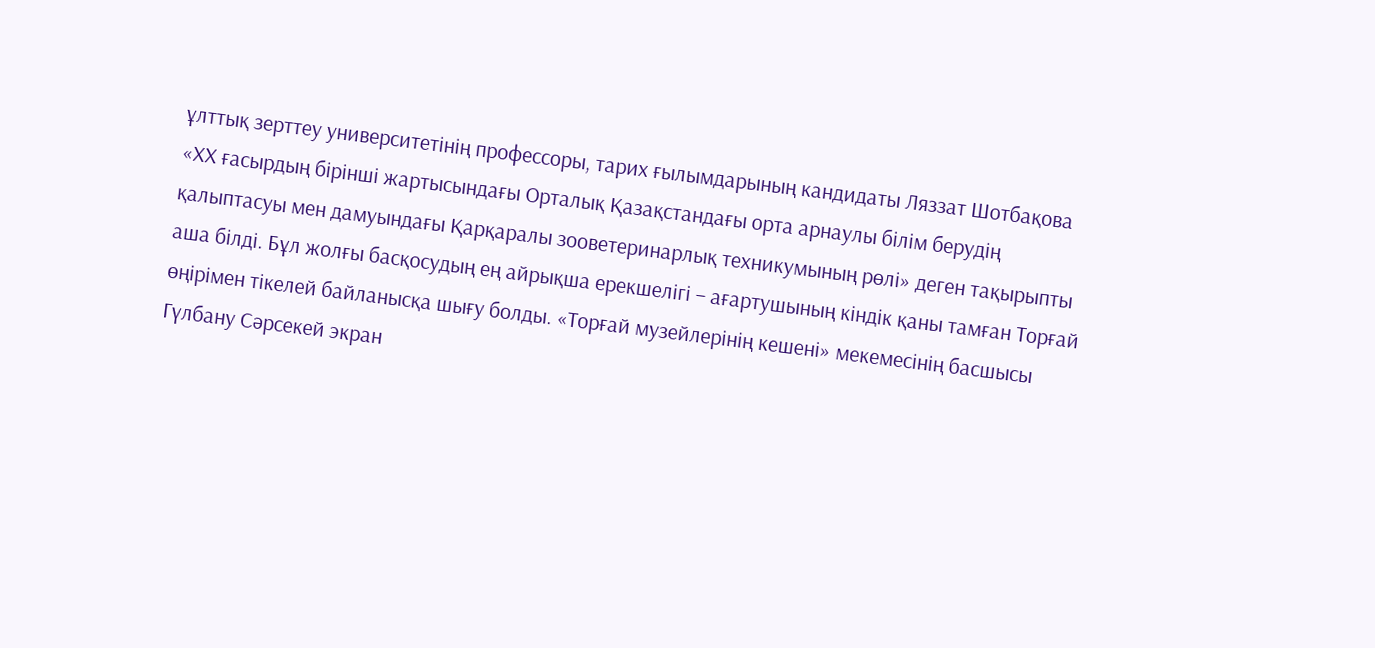ұлттық зерттеу университетінің профессоры, тарих ғылымдарының кандидаты Ляззат Шотбақова «XX ғасырдың бірінші жартысындағы Орталық Қазақстандағы орта арнаулы білім берудің қалыптасуы мен дамуындағы Қарқаралы зооветеринарлық техникумының рөлі» деген тақырыпты аша білді. Бұл жолғы басқосудың ең айрықша ерекшелігі – ағартушының кіндік қаны тамған Торғай өңірімен тікелей байланысқа шығу болды. «Торғай музейлерінің кешені» мекемесінің басшысы Гүлбану Сәрсекей экран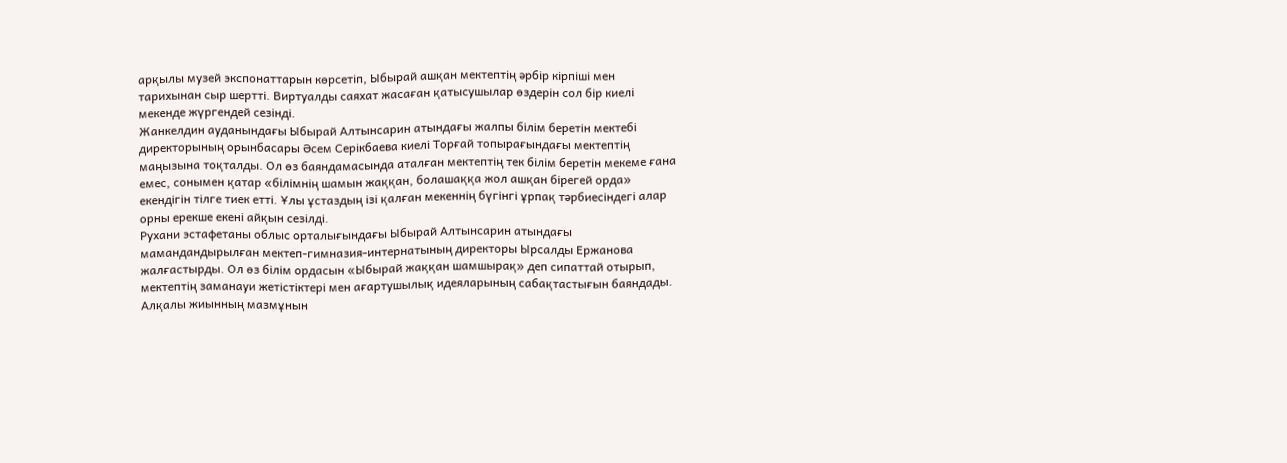арқылы музей экспонаттарын көрсетіп, Ыбырай ашқан мектептің әрбір кірпіші мен тарихынан сыр шертті. Виртуалды саяхат жасаған қатысушылар өздерін сол бір киелі мекенде жүргендей сезінді.
Жанкелдин ауданындағы Ыбырай Алтынсарин атындағы жалпы білім беретін мектебі директорының орынбасары Әсем Серікбаева киелі Торғай топырағындағы мектептің маңызына тоқталды. Ол өз баяндамасында аталған мектептің тек білім беретін мекеме ғана емес, сонымен қатар «білімнің шамын жаққан, болашаққа жол ашқан бірегей орда» екендігін тілге тиек етті. Ұлы ұстаздың ізі қалған мекеннің бүгінгі ұрпақ тәрбиесіндегі алар орны ерекше екені айқын сезілді.
Рухани эстафетаны облыс орталығындағы Ыбырай Алтынсарин атындағы мамандандырылған мектеп-гимназия-интернатының директоры Ырсалды Ержанова жалғастырды. Ол өз білім ордасын «Ыбырай жаққан шамшырақ» деп сипаттай отырып, мектептің заманауи жетістіктері мен ағартушылық идеяларының сабақтастығын баяндады.
Алқалы жиынның мазмұнын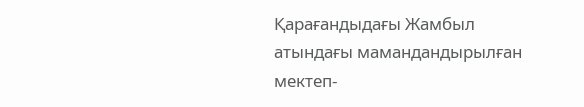Қарағандыдағы Жамбыл атындағы мамандандырылған мектеп-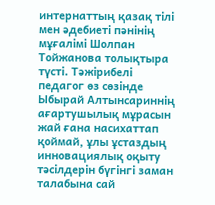интернаттың қазақ тілі мен әдебиеті пәнінің мұғалімі Шолпан Тойжанова толықтыра түсті. Тәжірибелі педагог өз сөзінде Ыбырай Алтынсариннің ағартушылық мұрасын жай ғана насихаттап қоймай, ұлы ұстаздың инновациялық оқыту тәсілдерін бүгінгі заман талабына сай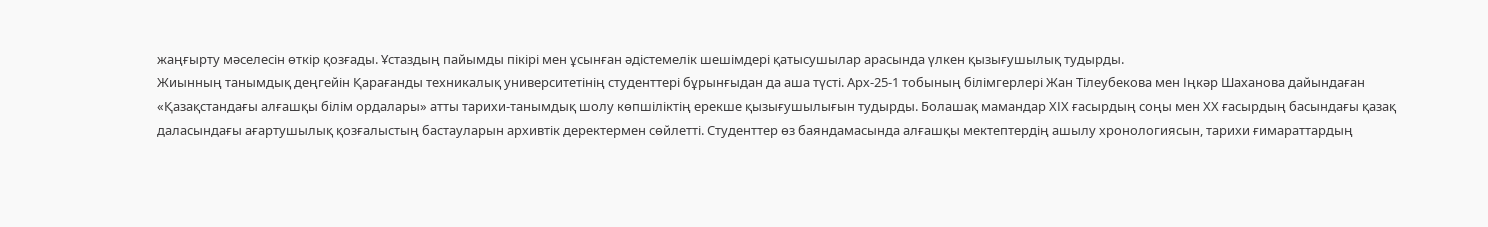жаңғырту мәселесін өткір қозғады. Ұстаздың пайымды пікірі мен ұсынған әдістемелік шешімдері қатысушылар арасында үлкен қызығушылық тудырды.
Жиынның танымдық деңгейін Қарағанды техникалық университетінің студенттері бұрынғыдан да аша түсті. Арх-25-1 тобының білімгерлері Жан Тілеубекова мен Іңкәр Шаханова дайындаған «Қазақстандағы алғашқы білім ордалары» атты тарихи-танымдық шолу көпшіліктің ерекше қызығушылығын тудырды. Болашақ мамандар ХІХ ғасырдың соңы мен ХХ ғасырдың басындағы қазақ даласындағы ағартушылық қозғалыстың бастауларын архивтік деректермен сөйлетті. Студенттер өз баяндамасында алғашқы мектептердің ашылу хронологиясын, тарихи ғимараттардың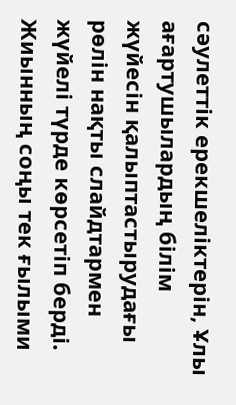сәулеттік ерекшеліктерін, Ұлы ағартушылардың білім жүйесін қалыптастырудағы рөлін нақты слайдтармен жүйелі түрде көрсетіп берді.
Жиынның соңы тек ғылыми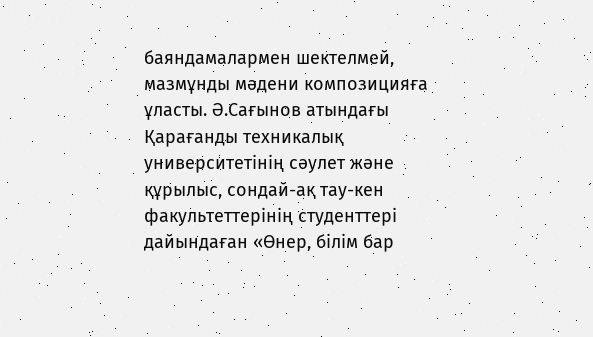баяндамалармен шектелмей, мазмұнды мәдени композицияға ұласты. Ә.Сағынов атындағы Қарағанды техникалық университетінің сәулет және құрылыс, сондай-ақ тау-кен факультеттерінің студенттері дайындаған «Өнер, білім бар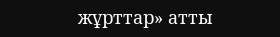жұрттар» атты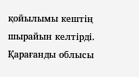қойылымы кештің шырайын келтірді.
Қарағанды облысы